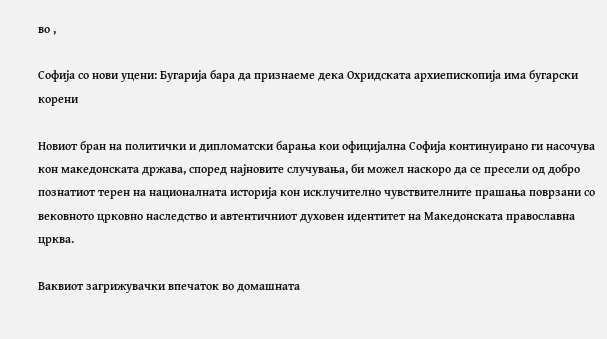во ,

Софија со нови уцени: Бугарија бара да признаеме дека Охридската архиепископија има бугарски корени

Новиот бран на политички и дипломатски барања кои официјална Софија континуирано ги насочува кон македонската држава, според најновите случувања, би можел наскоро да се пресели од добро познатиот терен на националната историја кон исклучително чувствителните прашања поврзани со вековното црковно наследство и автентичниот духовен идентитет на Македонската православна црква.

Ваквиот загрижувачки впечаток во домашната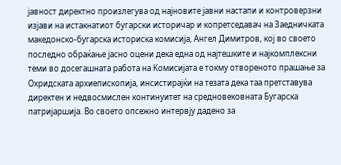јавност директно произлегува од најновите јавни настапи и контроверзни изјави на истакнатиот бугарски историчар и копретседавач на Заедничката македонско-бугарска историска комисија, Ангел Димитров, кој во своето последно обраќање јасно оцени дека една од најтешките и најкомплексни теми во досегашната работа на Комисијата е токму отвореното прашање за Охридската архиепископија, инсистирајќи на тезата дека таа претставува директен и недвосмислен континуитет на средновековната Бугарска патријаршија. Во своето опсежно интервју дадено за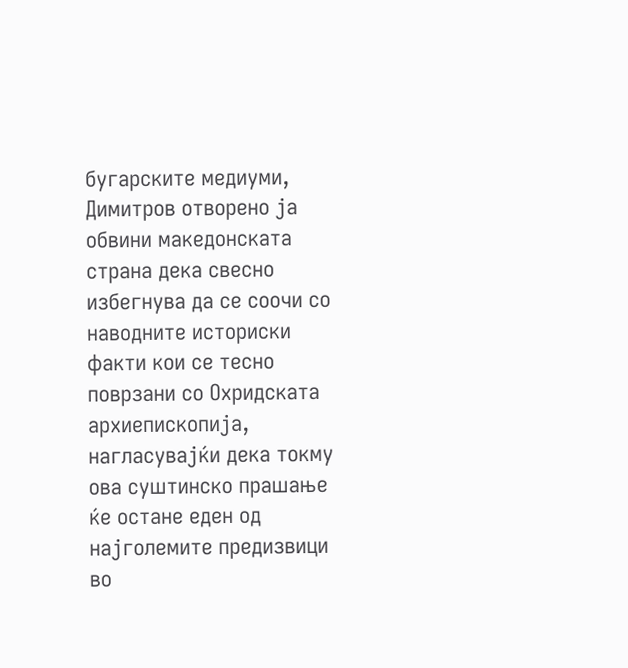бугарските медиуми, Димитров отворено ја обвини македонската страна дека свесно избегнува да се соочи со наводните историски факти кои се тесно поврзани со Охридската архиепископија, нагласувајќи дека токму ова суштинско прашање ќе остане еден од најголемите предизвици во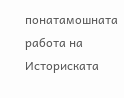понатамошната работа на Историската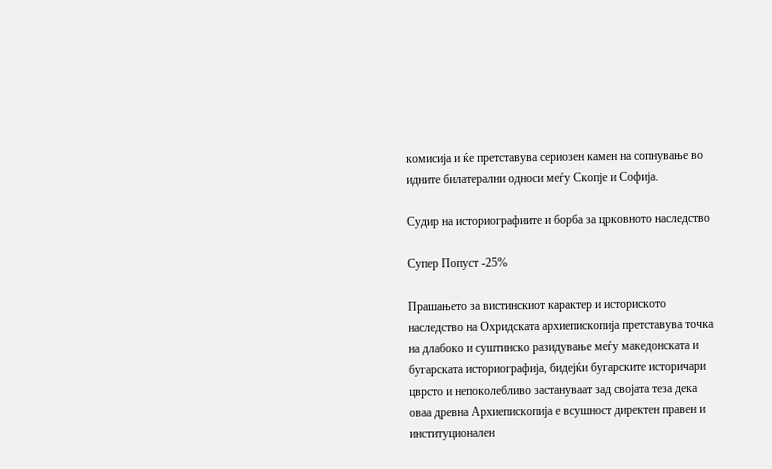комисија и ќе претставува сериозен камен на сопнување во идните билатерални односи меѓу Скопје и Софија.

Судир на историографиите и борба за црковното наследство

Супер Попуст -25%

Прашањето за вистинскиот карактер и историското наследство на Охридската архиепископија претставува точка на длабоко и суштинско разидување меѓу македонската и бугарската историографија, бидејќи бугарските историчари цврсто и непоколебливо застануваат зад својата теза дека оваа древна Архиепископија е всушност директен правен и институционален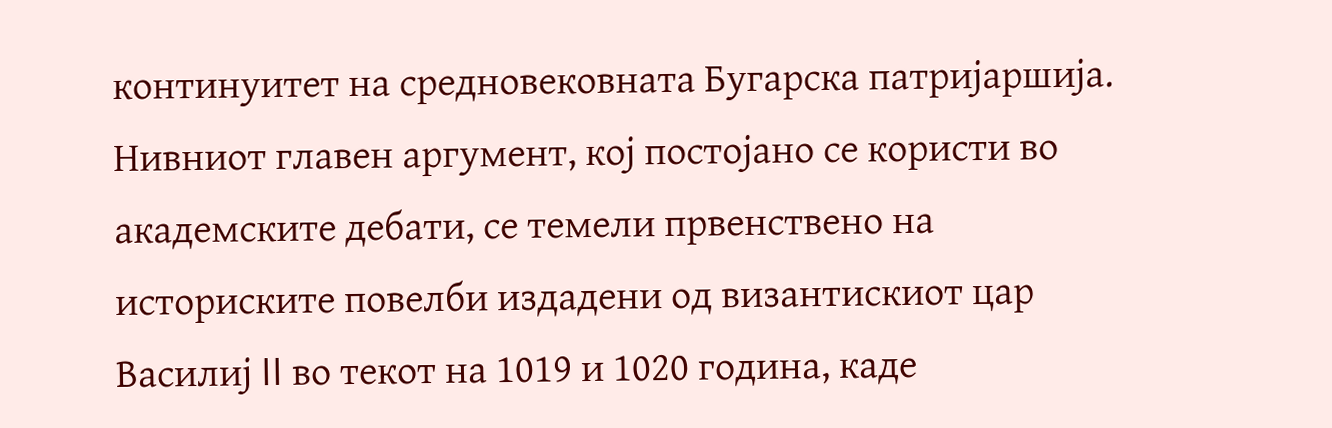континуитет на средновековната Бугарска патријаршија. Нивниот главен аргумент, кој постојано се користи во академските дебати, се темели првенствено на историските повелби издадени од византискиот цар Василиј II во текот на 1019 и 1020 година, каде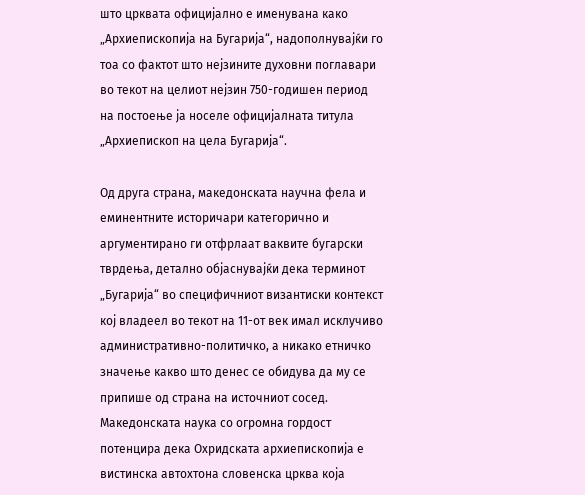што црквата официјално е именувана како „Архиепископија на Бугарија“, надополнувајќи го тоа со фактот што нејзините духовни поглавари во текот на целиот нејзин 750-годишен период на постоење ја носеле официјалната титула „Архиепископ на цела Бугарија“.

Од друга страна, македонската научна фела и еминентните историчари категорично и аргументирано ги отфрлаат ваквите бугарски тврдења, детално објаснувајќи дека терминот „Бугарија“ во специфичниот византиски контекст кој владеел во текот на 11-от век имал исклучиво административно-политичко, а никако етничко значење какво што денес се обидува да му се припише од страна на источниот сосед. Македонската наука со огромна гордост потенцира дека Охридската архиепископија е вистинска автохтона словенска црква која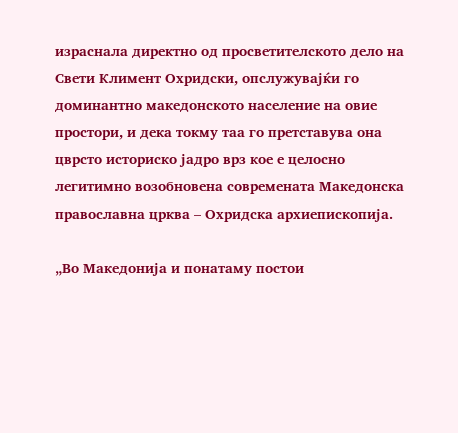израснала директно од просветителското дело на Свети Климент Охридски, опслужувајќи го доминантно македонското население на овие простори, и дека токму таа го претставува она цврсто историско јадро врз кое е целосно легитимно возобновена современата Македонска православна црква – Охридска архиепископија.

„Во Македонија и понатаму постои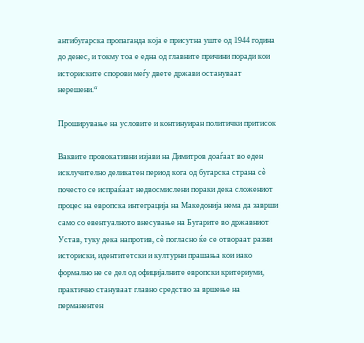антибугарска пропаганда која е присутна уште од 1944 година до денес, и токму тоа е една од главните причини поради кои историските спорови меѓу двете држави остануваат нерешени.“

Проширување на условите и континуиран политички притисок

Ваквите провокативни изјави на Димитров доаѓаат во еден исклучително деликатен период кога од бугарска страна сè почесто се испраќаат недвосмислени пораки дека сложениот процес на европска интеграција на Македонија нема да заврши само со евентуалното внесување на Бугарите во државниот Устав, туку дека напротив, сè погласно ќе се отвораат разни историски, идентитетски и културни прашања кои иако формално не се дел од официјалните европски критериуми, практично стануваат главно средство за вршење на перманентен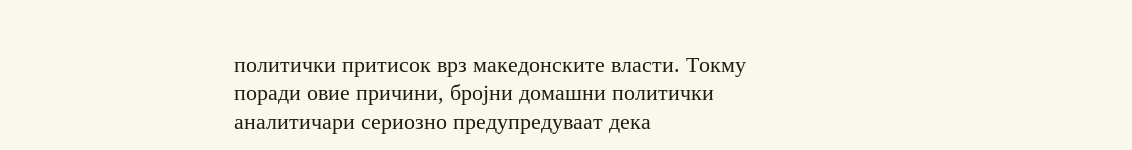политички притисок врз македонските власти. Токму поради овие причини, бројни домашни политички аналитичари сериозно предупредуваат дека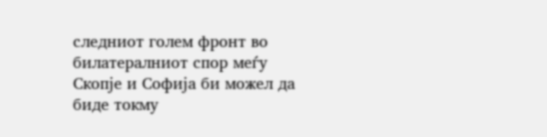следниот голем фронт во билатералниот спор меѓу Скопје и Софија би можел да биде токму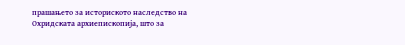прашањето за историското наследство на Охридската архиепископија, што за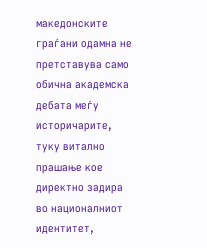македонските граѓани одамна не претставува само обична академска дебата меѓу историчарите, туку витално прашање кое директно задира во националниот идентитет,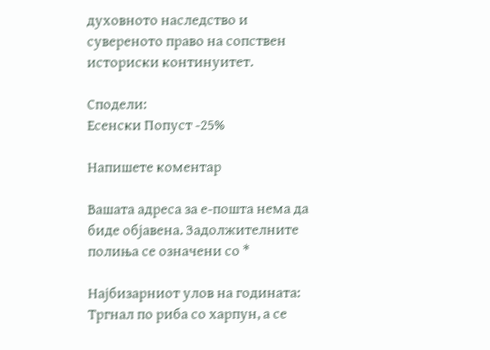духовното наследство и сувереното право на сопствен историски континуитет.

Сподели:
Есенски Попуст -25%

Напишете коментар

Вашата адреса за е-пошта нема да биде објавена. Задолжителните полиња се означени со *

Најбизарниот улов на годината: Тргнал по риба со харпун, а се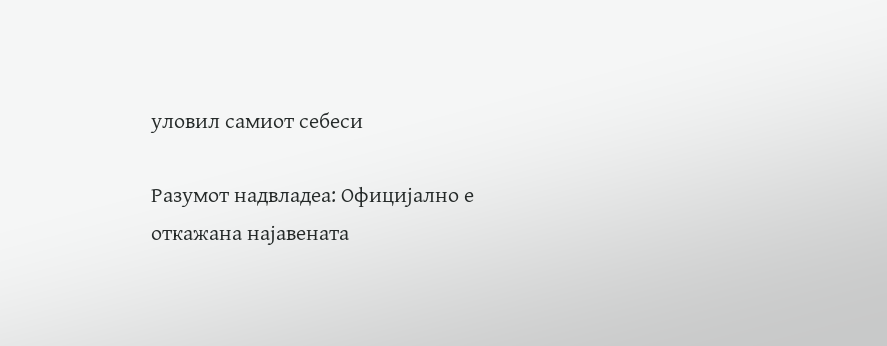уловил самиот себеси

Разумот надвладеа: Официјално е откажана најавената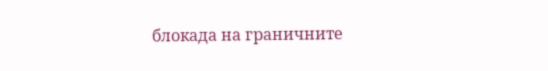блокада на граничните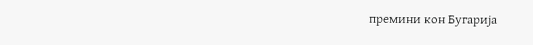премини кон Бугарија